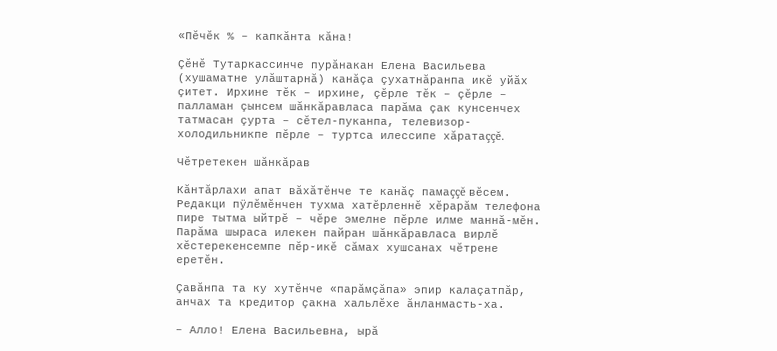«Пĕчĕк % – капкăнта кăна!

Çĕнĕ Тутаркассинче пурăнакан Елена Васильева (хушаматне улăштарнă) канăçа çухатнăранпа икĕ уйăх çитет. Ирхине тĕк – ирхине, çĕрле тĕк – çĕрле – палламан çынсем шăнкăравласа парăма çак кунсенчех татмасан çурта – сĕтел-пуканпа, телевизор-холодильникпе пĕрле – туртса илессипе хăратаççĕ.

Чĕтретекен шăнкăрав

Кăнтăрлахи апат вăхăтĕнче те канăç памаççĕ вĕсем. Редакци пÿлĕмĕнчен тухма хатĕрленнĕ хĕрарăм телефона пире тытма ыйтрĕ – чĕре эмелне пĕрле илме маннă-мĕн. Парăма шыраса илекен пайран шăнкăравласа вирлĕ хĕстерекенсемпе пĕр-икĕ сăмах хушсанах чĕтрене еретĕн.

Çавăнпа та ку хутĕнче «парăмçăпа» эпир калаçатпăр, анчах та кредитор çакна хальлĕхе ăнланмасть-ха.

– Алло! Елена Васильевна, ырă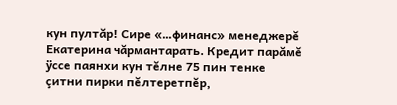кун пултăр! Сире «…финанс» менеджерĕ Екатерина чăрмантарать. Кредит парăмĕ ÿссе паянхи кун тĕлне 75 пин тенке çитни пирки пĕлтеретпĕр,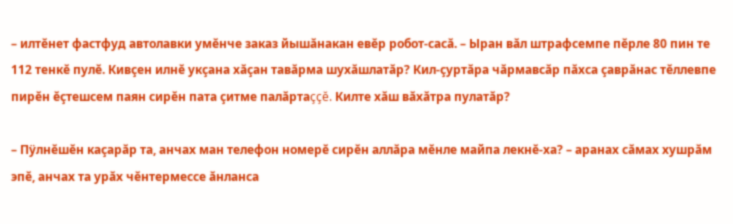– илтĕнет фастфуд автолавки умĕнче заказ йышăнакан евĕр робот-сасă. – Ыран вăл штрафсемпе пĕрле 80 пин те 112 тенкĕ пулĕ. Кивçен илнĕ укçана хăçан тавăрма шухăшлатăр? Кил-çуртăра чăрмавсăр пăхса çаврăнас тĕллевпе пирĕн ĕçтешсем паян сирĕн пата çитме палăртаççĕ. Килте хăш вăхăтра пулатăр?

– Пÿлнĕшĕн каçарăр та, анчах ман телефон номерĕ сирĕн аллăра мĕнле майпа лекнĕ-ха? – аранах сăмах хушрăм эпĕ, анчах та урăх чĕнтермессе ăнланса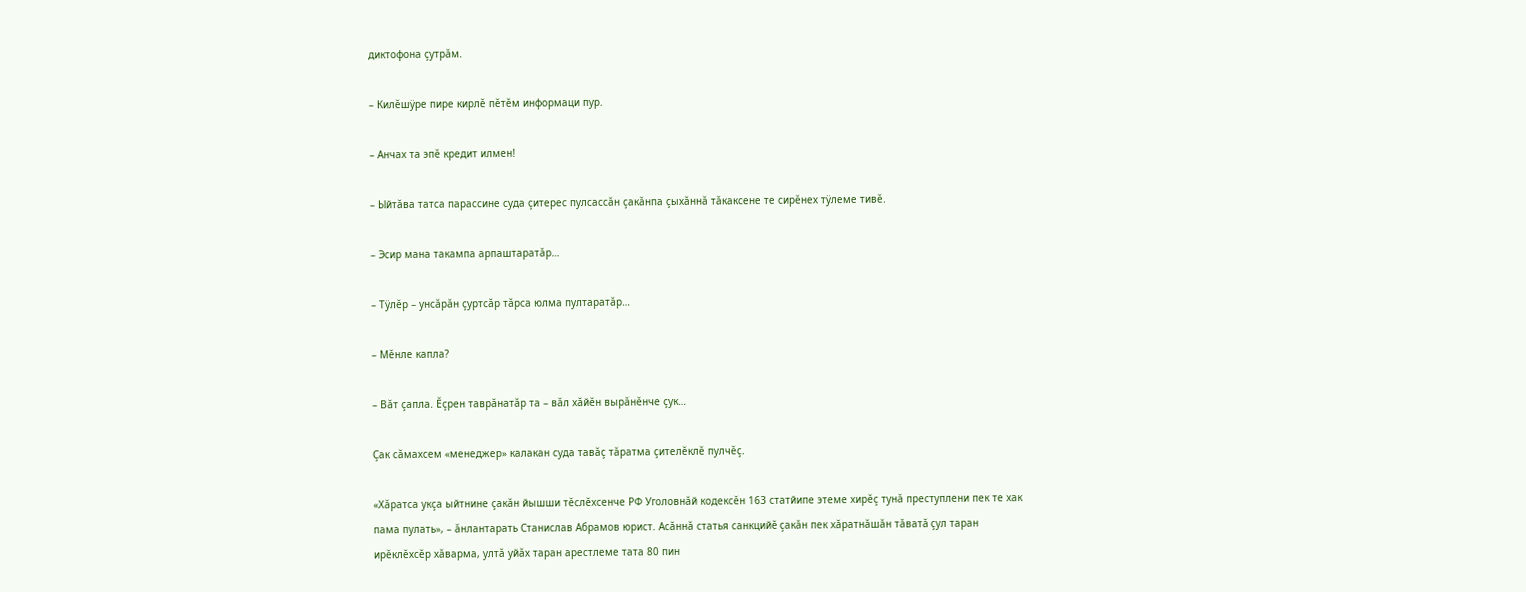диктофона çутрăм.

– Килĕшÿре пире кирлĕ пĕтĕм информаци пур.

– Анчах та эпĕ кредит илмен!

– Ыйтăва татса парассине суда çитерес пулсассăн çакăнпа çыхăннă тăкаксене те сирĕнех тÿлеме тивĕ.

– Эсир мана такампа арпаштаратăр…

– Тÿлĕр – унсăрăн çуртсăр тăрса юлма пултаратăр…

– Мĕнле капла?

– Вăт çапла. Ĕçрен таврăнатăр та – вăл хăйĕн вырăнĕнче çук…

Çак сăмахсем «менеджер» калакан суда тавăç тăратма çителĕклĕ пулчĕç.

«Хăратса укçа ыйтнине çакăн йышши тĕслĕхсенче РФ Уголовнăй кодексĕн 163 статйипе этеме хирĕç тунă преступлени пек те хак пама пулать», – ăнлантарать Станислав Абрамов юрист. Асăннă статья санкцийĕ çакăн пек хăратнăшăн тăватă çул таран ирĕклĕхсĕр хăварма, ултă уйăх таран арестлеме тата 80 пин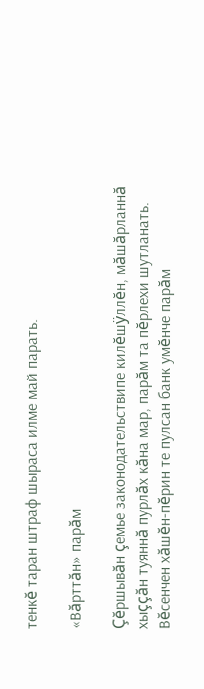тенкĕ таран штраф шыраса илме май парать.

«Вăрттăн» парăм

Çĕршывăн çемье законодательствипе килĕшÿллĕн, мăшăрланнă хыççăн туяннă пурлăх кăна мар, парăм та пĕрлехи шутланать. Вĕсенчен хăшĕн-пĕрин те пулсан банк умĕнче парăм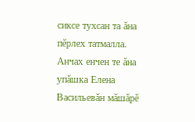сиксе тухсан та ăна пĕрлех татмалла. Анчах енчен те ăна упăшка Елена Васильевăн мăшăрĕ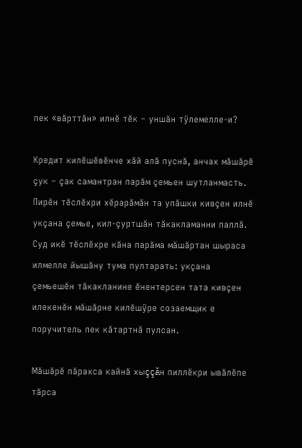пек «вăрттăн» илнĕ тĕк – уншăн тÿлемелле-и?

Кредит килĕшĕвĕнче хăй алă пуснă, анчах мăшăрĕ çук – çак самантран парăм çемьен шутланмасть. Пирĕн тĕслĕхри хĕрарăмăн та упăшки кивçен илнĕ укçана çемье, кил-çуртшăн тăкакламанни паллă. Суд икĕ тĕслĕхре кăна парăма мăшăртан шыраса илмелле йышăну тума пултарать: укçана çемьешĕн тăкакланине ĕнентерсен тата кивçен илекенĕн мăшăрне килĕшÿре созаемщик е поручитель пек кăтартнă пулсан.

Мăшăрĕ пăрахса кайнă хыççăн пиллĕкри ывăлĕпе тăрса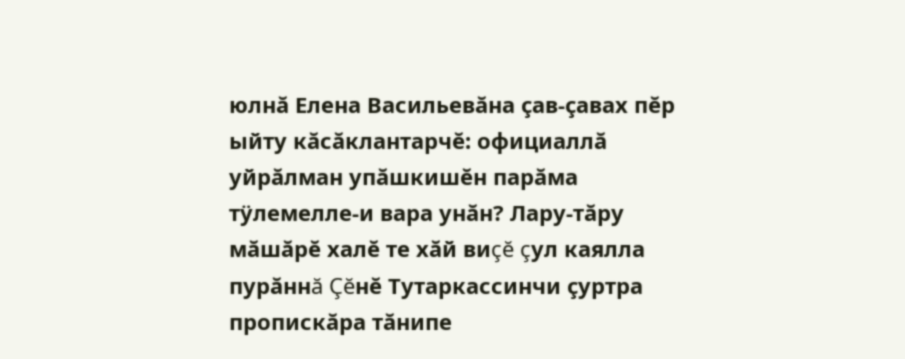юлнă Елена Васильевăна çав-çавах пĕр ыйту кăсăклантарчĕ: официаллă уйрăлман упăшкишĕн парăма тÿлемелле-и вара унăн? Лару-тăру мăшăрĕ халĕ те хăй виçĕ çул каялла пурăннă Çĕнĕ Тутаркассинчи çуртра пропискăра тăнипе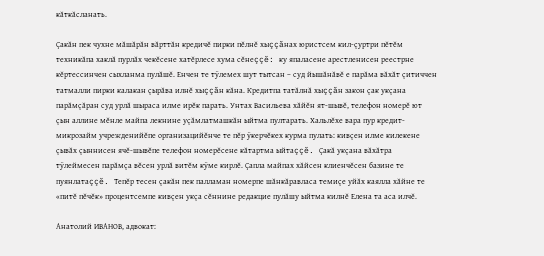кăткăсланать.

Çакăн пек чухне мăшăрăн вăрттăн кредичĕ пирки пĕлнĕ хыççăнах юристсем кил-çуртри пĕтĕм техникăпа хаклă пурлăх чекĕсене хатĕрлесе хума сĕнеççĕ: ку япаласене арестленисен реестрне кĕртессинчен сыхланма пулăшĕ. Енчен те тÿлемех шут тытсан – суд йышăнăвĕ е парăма вăхăт çитиччен татмалли пирки калакан çырăва илнĕ хыççăн кăна. Кредитпа татăлнă хыççăн закон çак укçана парăмçăран суд урлă шыраса илме ирĕк парать. Унтах Васильева хăйĕн ят-шывĕ, телефон номерĕ ют çын аллине мĕнле майпа лекнине уçăмлатмашкăн ыйтма пултарать. Хальлĕхе вара пур кредит-микрозайм учрежденийĕпе организацийĕнче те пĕр ÿкерчĕкех курма пулать: кивçен илме килекене çывăх çыннисен ячĕ-шывĕпе телефон номерĕсене кăтартма ыйтаççĕ. Çакă укçана вăхăтра тÿлеймесен парăмçа вĕсен урлă витĕм кÿме кирлĕ. Çапла майпах хăйсен клиенчĕсен базине те пуянлатаççĕ. Тепĕр тесен çакăн пек палламан номерпе шăнкăравласа темиçе уйăх каялла хăйне те «питĕ пĕчĕк» процентсемпе кивçен укçа сĕннине редакцие пулăшу ыйтма килнĕ Елена та аса илчĕ.

Анатолий ИВАНОВ, адвокат: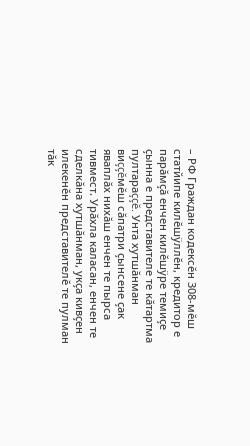– РФ Граждан кодексĕн 308-мĕш статйипе килĕшÿллĕн, кредитор е парăмçă енчен килĕшÿре темиçе çынна е представителе те кăтартма пултараççĕ. Унта хутшăнман виççĕмĕш сăпатри çынсене çак яваплăх нихăш енчен те пырса тивмест. Урăхла каласан, енчен те сделкăна хутшăнман, укçа кивçен илекенĕн представителĕ те пулман тăк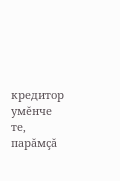кредитор умĕнче те, парăмçă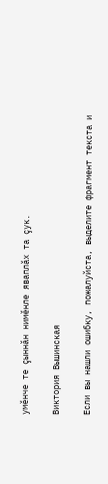умĕнче те çыннăн нимĕнле яваплăх та çук.

Виктория Вышинская

Если вы нашли ошибку, пожалуйста, выделите фрагмент текста и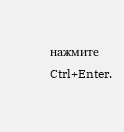нажмите Ctrl+Enter.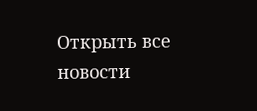Открыть все новости